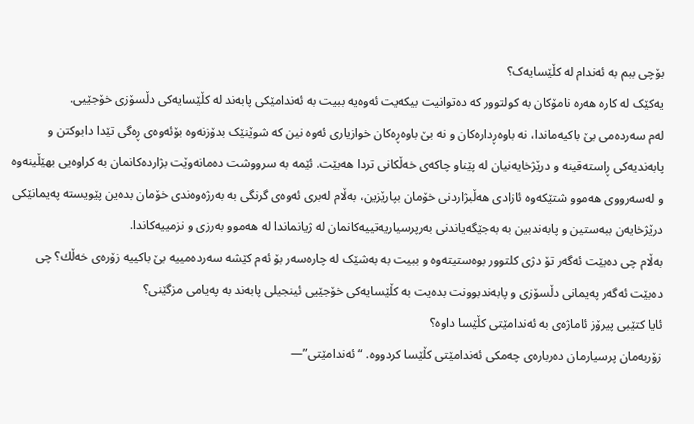بۆچی ببم بە ئەندام لە کڵێسایەک؟
یەکێک لە کارە هەرە نامۆکان بە کولتوور کە دەتوانیت بیکەیت ئەوەیە ببیت بە ئەندامێکی پابەند لە کڵێسایەکی دڵسۆزی خۆجێیی.
لەم سەردەمی بێ باکیەماندا، نە باوەڕدارەکان و نە بێ باوەڕەکان خوازیاری ئەوە نین کە شوێنێک بدۆزنەوە بۆئەوەی ڕەگی تێدا دابوکتن و پابەندیەکی ڕاستەقینە و درێژخایەنیان لە پێناو چاکەی خەڵکانی تردا هەبێت. ئێمە بە سرووشت دەمانەوێت بژاردەکانمان بە کراوەیی بهێڵینەوە و لەسەرووی هەموو شتێکەوە ئازادی هەڵبژاردنی خۆمان بپارێزین، بەڵام لەبری ئەوەی گرنگی بە بەرژەوەندی خۆمان بدەین پێویستە پەیمانێکی درێژخایەن ببەستین و پابەندبین بە بەجێگەیاندنی بەرپرسیاریەتییەکانمان لە ژیانماندا لە هەموو بەرزی و نزمییەکاندا.
بەڵام چی دەبێت ئەگەر تۆ دژی کلتوور بوەستیتەوە و ببیت بە بەشێک لە چارەسەر بۆ ئەم کێشە سەردەمییە بێ باکییە زۆرەی خەڵك؟ چی دەبێت ئەگەر پەیمانی دڵسۆزی و پابەندبوونت بدەیت بە کڵێسایەکی خۆجێیی ئینجیلی پابەند بە پەیامی مزگێنی؟
ئایا کتێبی پیرۆز ئاماژەی بە ئەندامێتی کڵێسا داوە؟
زۆربەمان پرسیارمان دەربارەی چەمکی ئەندامێتی کڵێسا کردووە. “ئەندامێتی”—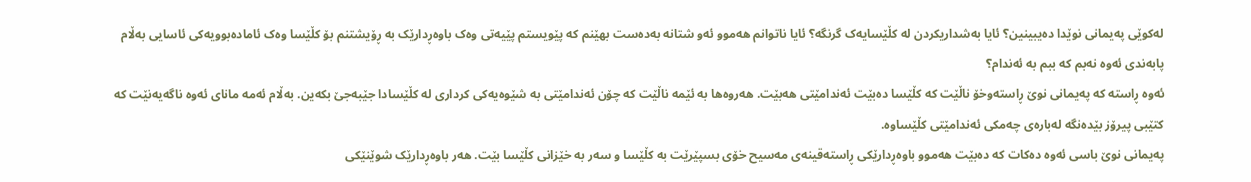لەکوێی پەیمانی نوێدا دەیبینین؟ ئایا بەشداریکردن لە کڵێسایەک گرنگە؟ ئایا ناتوانم هەموو ئەو شتانە بەدەست بهێنم کە پێویستم پێیەتی وەک باوەڕدارێک بە ڕۆیشتنم بۆ کڵێسا وەک ئامادەبوویەکی ئاسایی بەڵام پابەندی ئەوە نەبم کە ببم بە ئەندام؟
ئەوە ڕاستە کە پەیمانی نوێ ڕاستەوخۆ ناڵێت کە کڵێسا دەبێت ئەندامێتی هەبێت. هەروەها بە ئێمە ناڵێت کە چۆن ئەندامێتی بە شێوەیەکی کرداری لە کڵێسادا جێبەجێ بکەین. بەڵام ئەمە مانای ئەوە ناگەیەنێت کە کتێبی پیرۆز بێدەنگە لەبارەی چەمکی ئەندامێتی کڵێساوە.
پەیمانی نوێ باسی ئەوە دەکات کە دەبێت هەموو باوەڕدارێکی ڕاستەقینەی مەسیح خۆی بسپێرێت بە کڵێسا و سەر بە خێزانی کڵێسا بێت. هەر باوەڕدارێک شوێنێکی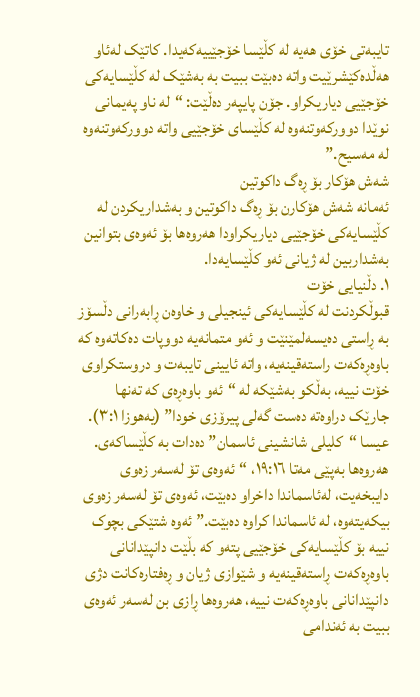تایبەتی خۆی هەیە لە کڵێسا خۆجێییەکەیدا. کاتێک لەئاو هەڵدەکێشرێیت واتە دەبێت ببیت بە بەشێک لە کڵێسایەکی خۆجێیی دیاریکراو. جۆن پایپەر دەڵێت: “لە ناو پەیمانی نوێدا دوورکەوتنەوە لە کڵێسای خۆجێیی واتە دوورکەوتنەوە لە مەسیح.”
شەش هۆکار بۆ ڕەگ داکوتین
ئەمانە شەش هۆکارن بۆ ڕەگ داکوتین و بەشداریکردن لە کڵێسایەکی خۆجێیی دیاریکراودا هەروەها بۆ ئەوەی بتوانین بەشداربین لە ژیانی ئەو کڵێسایەدا.
١. دڵنیایی خۆت
قبوڵکردنت لە کڵێسایەکی ئینجیلی و خاوەن ڕابەرانی دڵسۆز بە ڕاستی دەیسەلمێنێت و ئەو متمانەیە دووپات دەکاتەوە کە باوەڕەکەت راستەقینەیە، واتە ئایینی تایبەت و دروستکراوی خۆت نییە، بەڵکو بەشێکە لە “ئەو باوەڕەی کە تەنها جارێک دراوەتە دەست گەلی پیرۆزی خودا” (یەهوزا ٣:١).
عیسا “کلیلی شانشینی ئاسمان” دەدات بە کڵێساکەی. هەروەها بەپێی مەتا ١٩:١٦، “ئەوەی تۆ لەسەر زەوی دایبخەیت، لەئاسماندا داخراو دەبێت، ئەوەی تۆ لەسەر زەوی بیکەیتەوە، لە ئاسماندا کراوە دەبێت.” ئەوە شتێکی بچوک نییە بۆ کڵێسایەکی خۆجێیی پتەو کە بڵێت دانپێدانانی باوەڕەکەت ڕاستەقینەیە و شێوازی ژیان و ڕەفتارەکانت دژی دانپێدانانی باوەڕەکەت نییە، هەروەها ڕازی بن لەسەر ئەوەی ببیت بە ئەندامی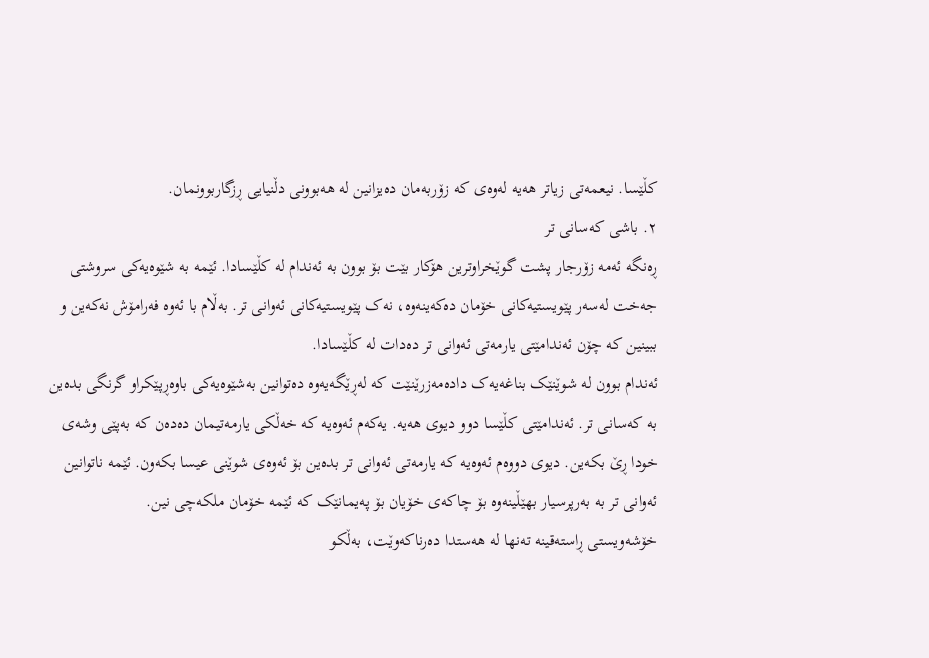کڵێسا. نیعمەتی زیاتر هەیە لەوەی کە زۆربەمان دەیزانین لە هەبوونی دڵنیایی ڕزگاربوونمان.
٢. باشی کەسانی تر
ڕەنگە ئەمە زۆرجار پشت گوێخراوترین هۆکار بێت بۆ بوون بە ئەندام لە کڵێسادا. ئێمە بە شێوەیەکی سروشتی جەخت لەسەر پێویستیەکانی خۆمان دەکەینەوە، نەک پێویستیەکانی ئەوانی تر. بەڵام با ئەوە فەرامۆش نەکەین و ببینین کە چۆن ئەندامێتی یارمەتی ئەوانی تر دەدات لە کڵێسادا.
ئەندام بوون لە شوێنێک بناغەیەک دادەمەزرێنێت کە لەڕێگەیەوە دەتوانین بەشێوەیەکی باوەڕپێکراو گرنگی بدەین بە کەسانی تر. ئەندامێتی کڵێسا دوو دیوی هەیە. یەکەم ئەوەیە کە خەڵکی یارمەتیمان دەدەن کە بەپێی وشەی خودا ڕێ بکەین. دیوی دووەم ئەوەیە کە یارمەتی ئەوانی تر بدەین بۆ ئەوەی شوێنی عیسا بکەون. ئێمە ناتوانین ئەوانی تر بە بەرپرسیار بهێڵینەوە بۆ چاکەی خۆیان بۆ پەیمانێک کە ئێمە خۆمان ملکەچی نین.
خۆشەویستی ڕاستەقینە تەنها لە هەستدا دەرناکەوێت، بەڵکو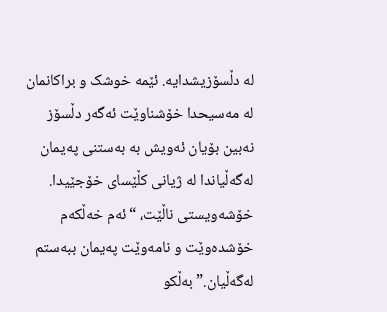لە دڵسۆزیشدایە. ئێمە خوشک و براکانمان لە مەسیحدا خۆشناوێت ئەگەر دڵسۆز نەبین بۆیان ئەویش بە بەستنی پەیمان لەگەڵیاندا لە ژیانی کڵێسای خۆجێیدا. خۆشەویستی ناڵێت، “ئەم خەڵکەم خۆشدەوێت و نامەوێت پەیمان ببەستم لەگەڵیان.” بەڵکو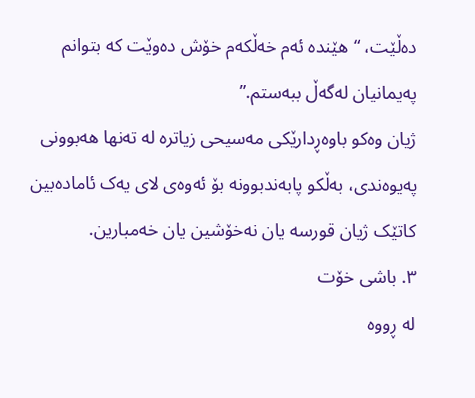دەڵێت، “هێندە ئەم خەڵکەم خۆش دەوێت کە بتوانم پەیمانیان لەگەڵ ببەستم.”
ژیان وەکو باوەڕدارێکی مەسیحی زیاترە لە تەنها هەبوونی پەیوەندی، بەڵکو پابەندبوونە بۆ ئەوەی لای یەک ئامادەبین کاتێک ژیان قورسە یان نەخۆشین یان خەمبارین.
٣. باشی خۆت
لە ڕووە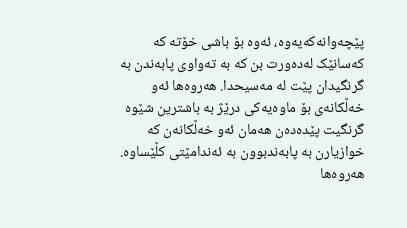پێچەوانەکەیەوە، ئەوە بۆ باشی خۆتە کە کەسانێک لەدەورت بن کە بە تەواوی پابەندن بە گرنگیدان پێت لە مەسیحدا. هەروەها ئەو خەڵکانەی بۆ ماوەیەکی درێژ بە باشترین شێوە گرنگیت پێدەدەن هەمان ئەو خەڵکانەن کە خوازیارن بە پابەندبوون بە ئەندامێتی کڵێساوە.
هەروەها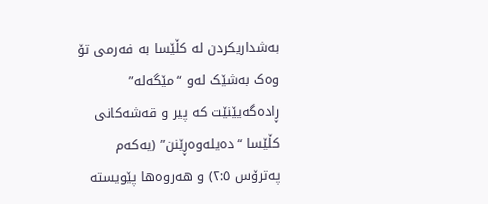بەشداریکردن لە کڵێسا بە فەرمی تۆ وەک بەشێک لەو “مێگەلە” ڕادەگەیێنێت کە پیر و قەشەکانی کڵێسا “دەیلەوەڕێنن” (یەکەم پەترۆس ٢:٥) و هەروەها پێویستە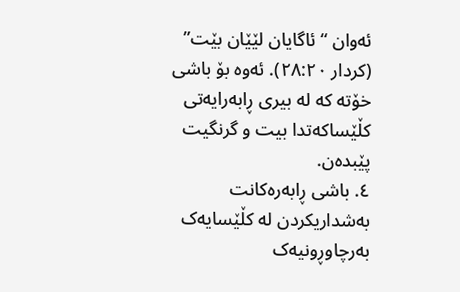ئەوان “ئاگایان لێێان بێت” (کردار ٢٨:٢٠). ئەوە بۆ باشی خۆتە کە لە بیری ڕابەرایەتی کڵێساکەتدا بیت و گرنگیت پێبدەن.
٤. باشی ڕابەرەکانت
بەشداریکردن لە کڵێسایەک بەرچاوڕونیەک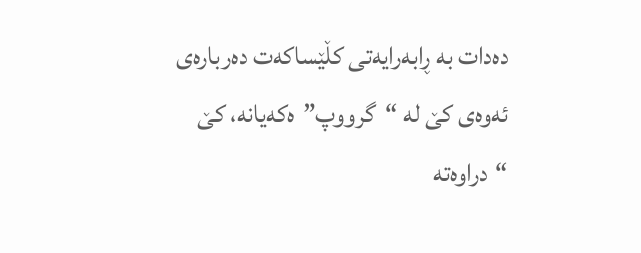دەدات بە ڕابەرایەتی کڵێساکەت دەربارەی ئەوەی کێ لە “گرووپ”ەکەیانە، کێ “دراوەتە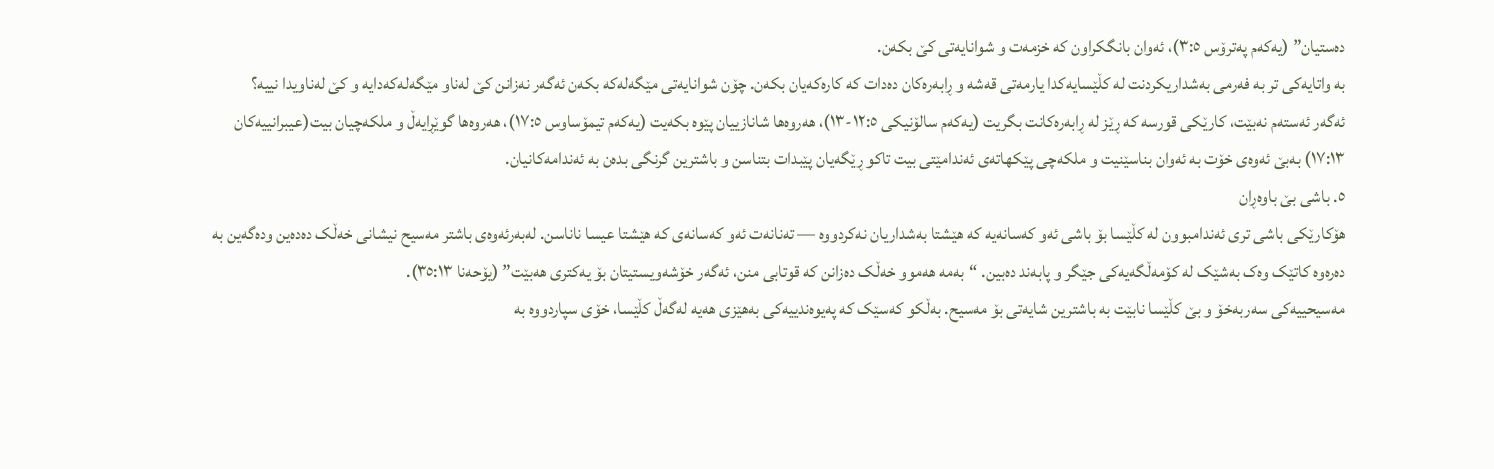دەستیان” (یەکەم پەترۆس ٣:٥)، ئەوان بانگکراون کە خزمەت و شوانایەتی کێ بکەن.
بە واتایەکی تر بە فەرمی بەشداریکردنت لە کڵێسایەکدا یارمەتی قەشە و ڕابەرەکان دەدات کە کارەکەیان بکەن. چۆن شوانایەتی مێگەلەکە بکەن ئەگەر نەزانن کێ لەناو مێگەلەکەدایە و کێ لەناویدا نییە؟
ئەگەر ئەستەم نەبێت، کارێکی قورسە کە ڕێز لە ڕابەرەکانت بگریت (یەکەم سالۆنیکی ١٢:٥-١٣)، هەروەها شانازییان پێوە بکەیت (یەکەم تیمۆساوس ١٧:٥)، هەروەها گوێڕایەڵ و ملکەچیان بیت(عیبرانییەکان ١٧:١٣) بەبێ ئەوەی خۆت بە ئەوان بناسێنیت و ملکەچی پێکهاتەی ئەندامێتی بیت تاکو ڕێگەیان پێبدات بتناسن و باشترین گرنگی بدەن بە ئەندامەکانیان.
٥. باشی بێ باوەڕان
هۆکارێکی باشی تری ئەندامبوون لە کڵێسا بۆ باشی ئەو کەسانەیە کە هێشتا بەشداریان نەکردووە — تەنانەت ئەو کەسانەی کە هێشتا عیسا ناناسن. لەبەرئەوەی باشتر مەسیح نیشانی خەڵک دەدەین ودەگەین بە دەرەوە کاتێک وەک بەشێک لە کۆمەڵگەیەکی جێگر و پابەند دەبین. “بەمە هەموو خەڵک دەزانن کە قوتابی منن، ئەگەر خۆشەویستیتان بۆ یەکتری هەبێت” (یۆحەنا ٣٥:١٣).
مەسیحییەکی سەربەخۆ و بێ کڵێسا نابێت بە باشترین شایەتی بۆ مەسیح. بەڵکو کەسێک کە پەیوەندییەکی بەهێزی هەیە لەگەڵ کڵێسا، خۆی سپاردووە بە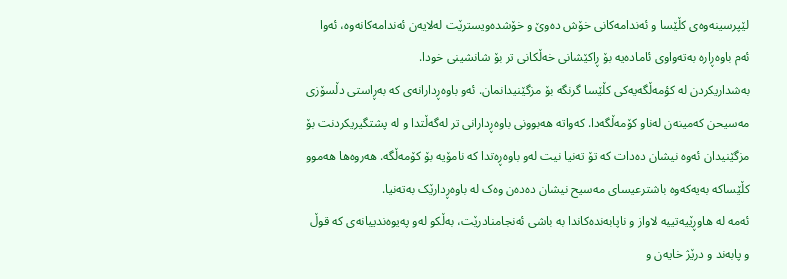لێپرسینەوەی کڵێسا و ئەندامەکانی خۆش دەوێ و خۆشدەویسترێت لەلایەن ئەندامەکانەوە، ئەوا ئەم باوەڕارە بەتەواوی ئامادەیە بۆ ڕاکێشانی خەڵکانی تر بۆ شانشینی خودا.
بەشداریکردن لە کؤمەڵگەیەکی کڵێسا گرنگە بۆ مزگێنیدانمان. ئەو باوەڕدارانەی کە بەڕاستی دڵسۆزی مەسیحن کەمینەن لەناو کۆمەڵگەدا. کەواتە هەبوونی باوەڕدارانی تر لەگەڵتدا و لە پشتگیریکردنت بۆ مزگێنیدان ئەوە نیشان دەدات کە تۆ تەنیا نیت لەو باوەڕەتدا کە نامۆیە بۆ کۆمەڵگە. هەروەها هەموو کڵێساکە بەیەکەوە باشترعیسای مەسیح نیشان دەدەن وەک لە باوەڕدارێک بەتەنیا.
ئەمە لە هاوڕێیەتییە لاواز و ناپابەندەکاندا بە باشی ئەنجامنادرێت، بەڵکو لەو پەیوەندییانەی کە قوڵ و پابەند و درێژ خایەن و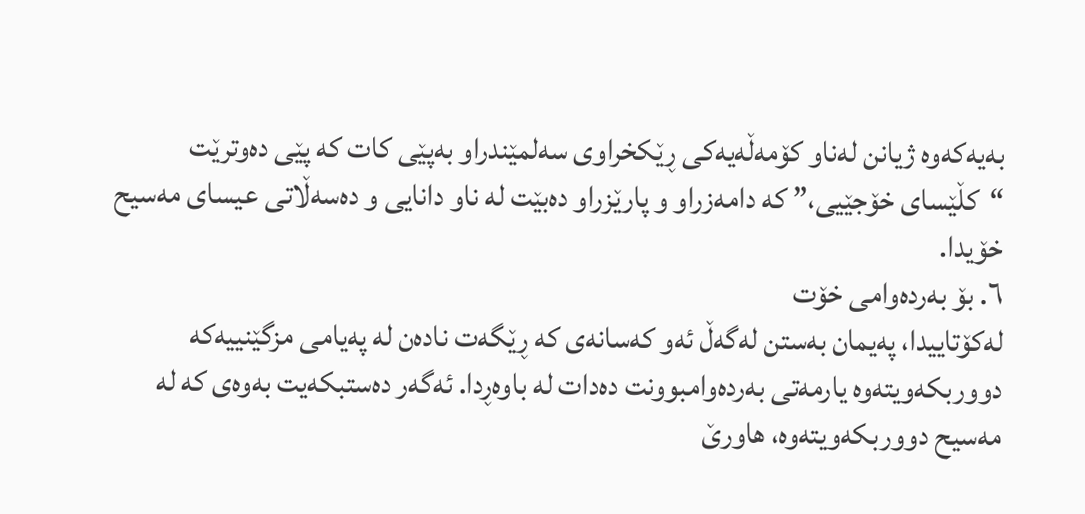بەیەکەوە ژیانن لەناو کۆمەڵەیەکی ڕێکخراوی سەلمێندراو بەپێی کات کە پێی دەوترێت “کڵێسای خۆجێیی،” کە دامەزراو و پارێزراو دەبێت لە ناو دانایی و دەسەڵاتی عیسای مەسیح خۆیدا.
٦. بۆ بەردەوامی خۆت
لەکۆتاییدا، پەیمان بەستن لەگەڵ ئەو کەسانەی کە ڕێگەت نادەن لە پەیامی مزگێنییەکە دووربکەویتەوە یارمەتی بەردەوامبوونت دەدات لە باوەڕدا. ئەگەر دەستبکەیت بەوەی کە لە مەسیح دووربکەویتەوە، هاورێ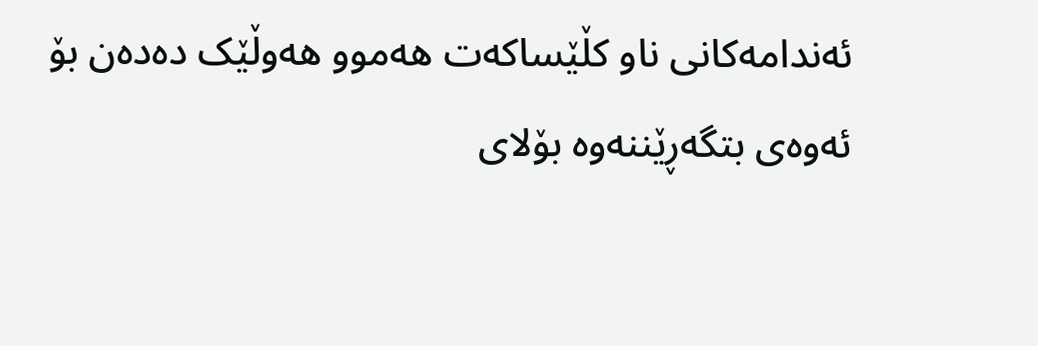ئەندامەکانی ناو کڵێساکەت هەموو هەوڵێک دەدەن بۆ ئەوەی بتگەڕێننەوە بۆلای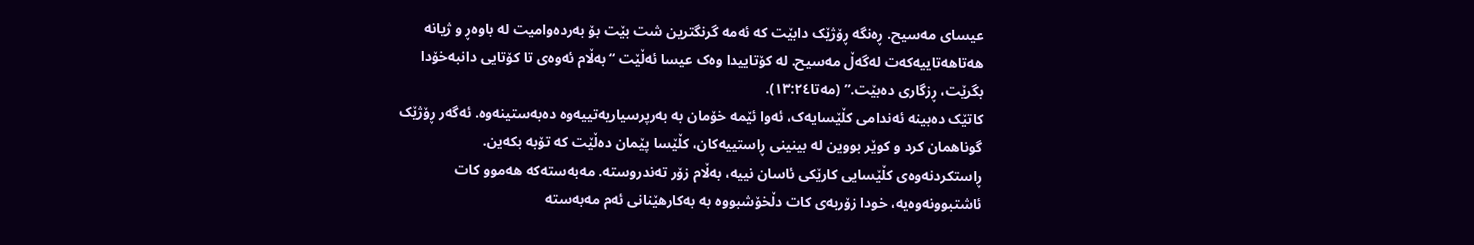عیسای مەسیح. ڕەنگە ڕۆژێک دابێت کە ئەمە گرنگترین شت بێت بۆ بەردەوامیت لە باوەڕ و ژیانە هەتاهەتاییەکەت لەگەڵ مەسیح. لە کۆتاییدا وەک عیسا ئەڵێت “بەڵام ئەوەی تا کۆتایی دانبەخۆدا بگرێت، ڕزگاری دەبێت.” (مەتا١٣:٢٤).
کاتێک دەبینە ئەندامی کڵێسایەک، ئەوا ئێمە خۆمان بە بەرپرسیاریەتییەوە دەبەستینەوە. ئەگەر ڕۆژێک گوناهمان کرد و کوێر بووین لە بینینی ڕاستییەکان، کڵێسا پێمان دەڵێت کە تۆبە بکەین.
ڕاستکردنەوەی کڵێسایی کارێکی ئاسان نییە، بەڵام زۆر تەندروستە. مەبەستەکە هەموو کات ئاشتبوونەوەیە، خودا زۆربەی کات دڵخۆشبووە بە بەکارهێنانی ئەم مەبەستە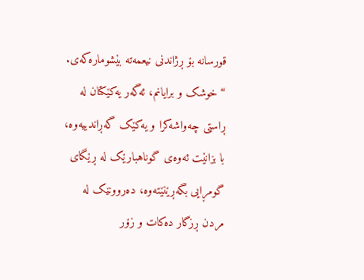قورسانە بۆ ڕژاندنی نیعمەتە بێشومارەکەی.
“خوشک و برایانم، ئەگەر یەکێکتان لە ڕاستی چەواشەکرا و یەکێک گەڕاندییەوە، با بزانێت ئەوەی گوناهبارێک لە ڕێگای گومڕایی بگەڕێنێتەوە، دەروونێک لە مردن ڕزگار دەکات و زۆر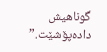گوناهیش دادەپۆشێت.”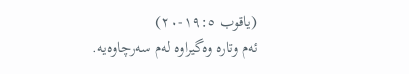(یاقوب ١٩:٥-٢٠)
ئەم وتارە وەگیراوە لەم سەرچاوەیە.